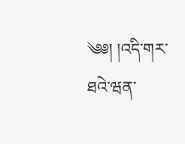༄༅། །འདི་གར་ཐའེ་ཝན་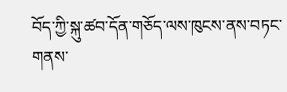བོད་ཀྱི་སྐུ་ཚབ་དོན་གཅོད་ལས་ཁུངས་ནས་བཏང་གནས་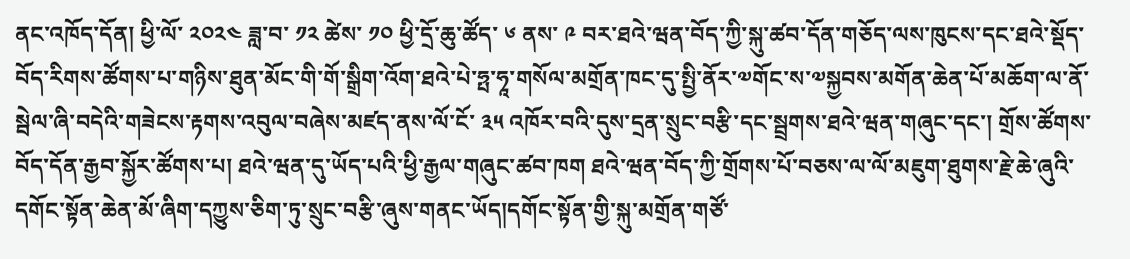ནང་འཁོད་དོན། ཕྱི་ལོ་ ༢༠༢༤ ཟླ་བ་ ༡༢ ཚེས་ ༡༠ ཕྱི་དྲོ་ཆུ་ཚོད་ ༦ ནས་ ༩ བར་ཐའེ་ཝན་བོད་ཀྱི་སྐུ་ཚབ་དོན་གཅོད་ལས་ཁུངས་དང་ཐའེ་སྡོད་བོད་རིགས་ཚོགས་པ་གཉིས་ཐུན་མོང་གི་གོ་སྒྲིག་འོག་ཐའེ་པེ་ཧྤ་ཧཱ་གསོལ་མགྲོན་ཁང་དུ་སྤྱི་ནོར་༧གོང་ས་༧སྐྱབས་མགོན་ཆེན་པོ་མཆོག་ལ་ནོ་སྦེལ་ཞི་བདེའི་གཟེངས་རྟགས་འབུལ་བཞེས་མཛད་ནས་ལོ་ངོ་ ༣༥ འཁོར་བའི་དུས་དྲན་སྲུང་བརྩི་དང་སྦྲགས་ཐའེ་ཝན་གཞུང་དང་། གྲོས་ཚོགས་བོད་དོན་རྒྱབ་སྐྱོར་ཚོགས་པ། ཐའེ་ཝན་དུ་ཡོད་པའི་ཕྱི་རྒྱལ་གཞུང་ཚབ་ཁག ཐའེ་ཝན་བོད་ཀྱི་གྲོགས་པོ་བཅས་ལ་ལོ་མཇུག་ཐུགས་རྗེ་ཆེ་ཞུའི་དགོང་སྟོན་ཆེན་མོ་ཞིག་དཀྱུས་ཅིག་ཏུ་སྲུང་བརྩི་ཞུས་གནང་ཡོད།དགོང་སྟོན་གྱི་སྐུ་མགྲོན་གཙོ་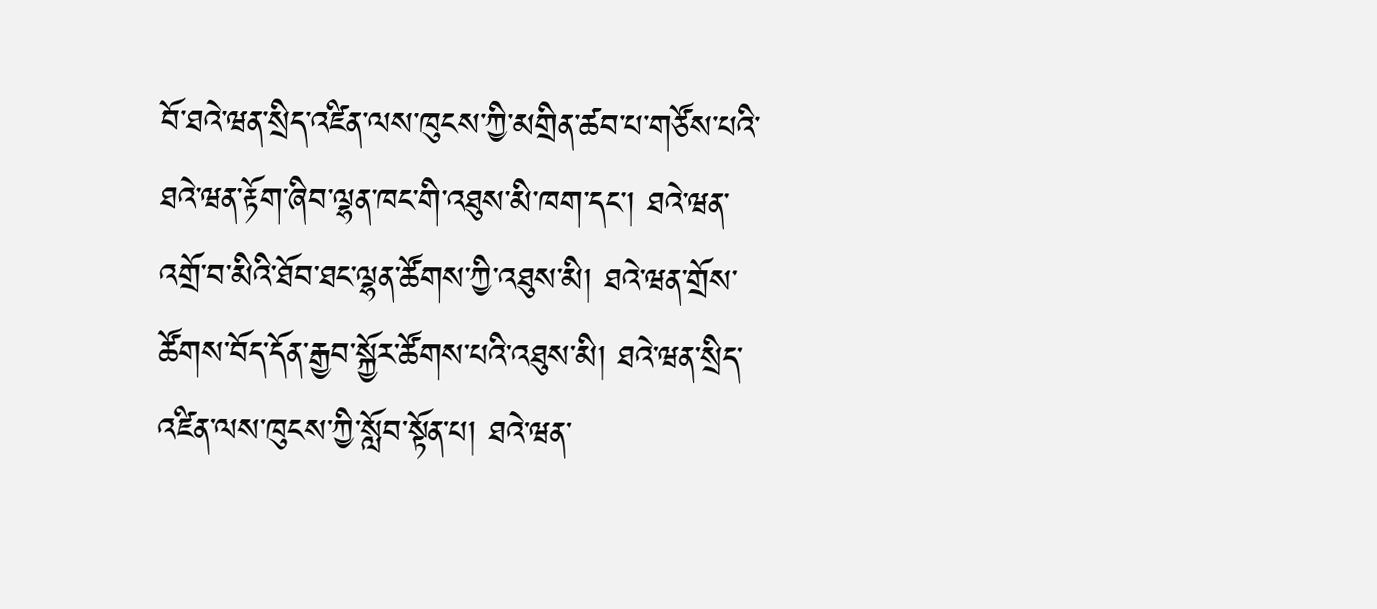བོ་ཐའེ་ཝན་སྲིད་འཛིན་ལས་ཁུངས་ཀྱི་མགྲིན་ཚབ་པ་གཙོས་པའི་ཐའེ་ཝན་རྟོག་ཞིབ་ལྷན་ཁང་གི་འཐུས་མི་ཁག་དང་། ཐའེ་ཝན་འགྲོ་བ་མིའི་ཐོབ་ཐང་ལྷན་ཚོགས་ཀྱི་འཐུས་མི། ཐའེ་ཝན་གྲོས་ཚོགས་བོད་དོན་རྒྱབ་སྐྱོར་ཚོགས་པའི་འཐུས་མི། ཐའེ་ཝན་སྲིད་འཛིན་ལས་ཁུངས་ཀྱི་སློབ་སྟོན་པ། ཐའེ་ཝན་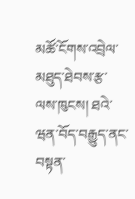མཚོ་ངོགས་འབྲེལ་མཐུད་ཐེབས་རྩ་ལས་ཁུངས། ཐའེ་ཝན་བོད་བརྒྱུད་ནང་བསྟན་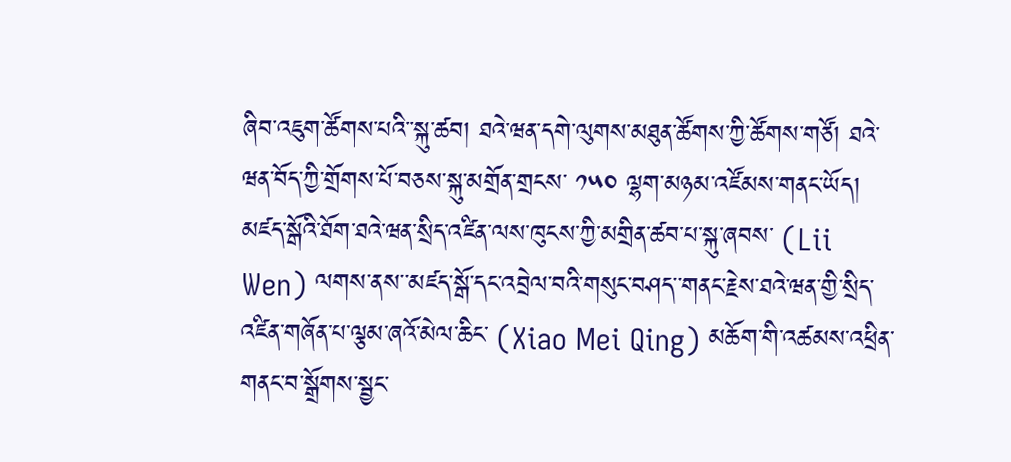ཞིབ་འཇུག་ཚོགས་པའི་་སྐུ་ཚབ། ཐའེ་ཝན་དགེ་ལུགས་མཐུན་ཚོགས་ཀྱི་ཚོགས་གཙོ། ཐའེ་ཝན་བོད་ཀྱི་གྲོགས་པོ་བཅས་སྐུ་མགྲོན་གྲངས་ ༡༥༠ ལྷག་མཉམ་འཛོམས་གནང་ཡོད།
མཛད་སྒོའི་ཐོག་ཐའེ་ཝན་སྲིད་འཛིན་ལས་ཁུངས་ཀྱི་མགྲིན་ཚབ་པ་སྐུ་ཞབས་ (Lii Wen) ལགས་ནས་་མཛད་སྒོ་དང་འབྲེལ་བའི་གསུང་བཤད་་གནང་རྗེས་ཐའེ་ཝན་གྱི་སྲིད་འཛིན་གཞོན་པ་ལྕམ་ཞའོ་མེལ་ཆིང་ (Xiao Mei Qing) མཆོག་གི་འཚམས་འཕྲིན་གནང་བ་སྒྲོགས་སྦྱང་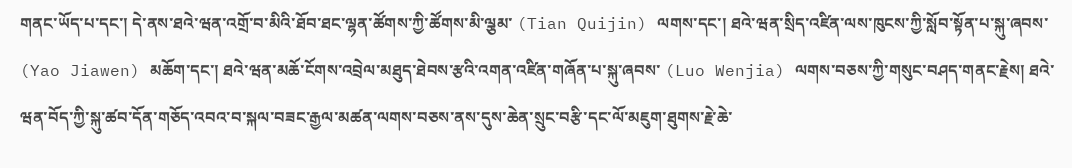གནང་ཡོད་པ་དང་། དེ་ནས་ཐའེ་ཝན་འགྲོ་བ་མིའི་ཐོབ་ཐང་ལྷན་ཚོགས་ཀྱི་ཚོགས་མི་ལྕམ་ (Tian Quijin) ལགས་དང་། ཐའེ་ཝན་སྲིད་འཛིན་ལས་ཁུངས་ཀྱི་སློབ་སྟོན་པ་སྐུ་ཞབས་ (Yao Jiawen) མཆོག་དང་། ཐའེ་ཝན་མཆོ་ངོགས་འབྲེལ་མཐུད་ཐེབས་རྩའི་འགན་འཛིན་གཞོན་པ་སྐུ་ཞབས་ (Luo Wenjia) ལགས་བཅས་ཀྱི་གསུང་བཤད་གནང་རྗེས། ཐའེ་ཝན་བོད་ཀྱི་སྐུ་ཚབ་དོན་གཅོད་འབའ་བ་སྐལ་བཟང་རྒྱལ་མཚན་ལགས་བཅས་ནས་དུས་ཆེན་སྲུང་བརྩི་དང་ལོ་མཇུག་ཐུགས་རྗེ་ཆེ་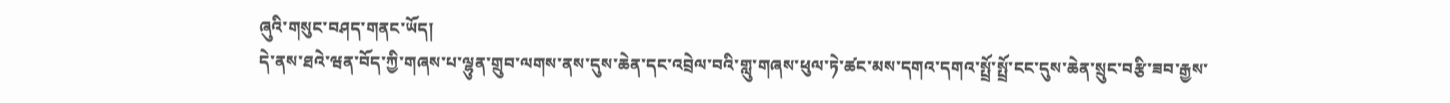ཞུའི་གསུང་བཤད་གནང་ཡོད།
དེ་ནས་ཐའེ་ཝན་བོད་ཀྱི་གཞས་པ་ལྷུན་གྲུབ་ལགས་ནས་དུས་ཆེན་དང་འབྲེལ་བའི་གླུ་གཞས་ཕུལ་ཏེ་ཚང་མས་དགའ་དགའ་སྤྲོ་སྤྲོ་ངང་དུས་ཆེན་སྲུང་བརྩི་ཟབ་རྒྱས་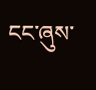ངང་ཞུས་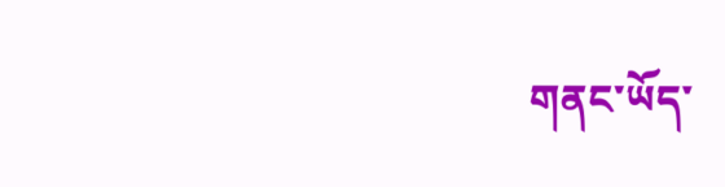གནང་ཡོད་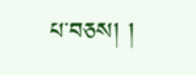པ་བཅས། །